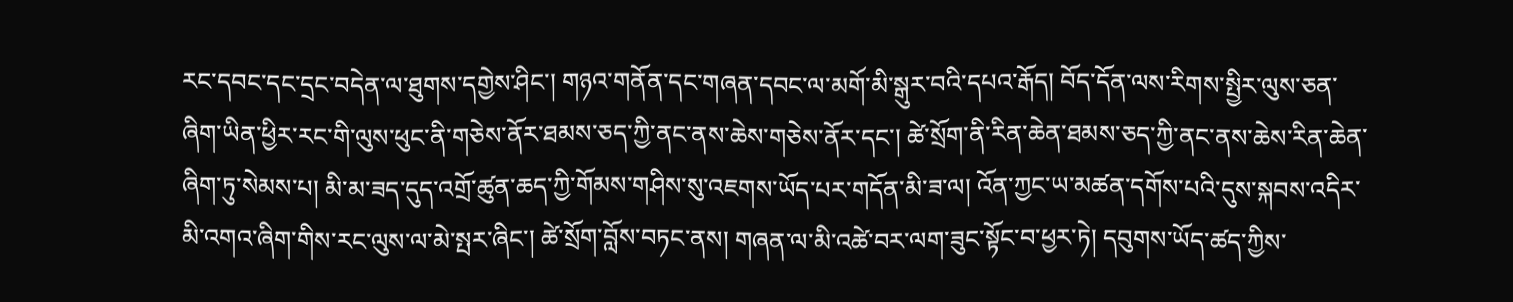རང་དབང་དང་དྲང་བདེན་ལ་ཐུགས་དགྱེས་ཤིང་། གཉའ་གནོན་དང་གཞན་དབང་ལ་མགོ་མི་སྒུར་བའི་དཔའ་རྒོད། བོད་དོན་ལས་རིགས་སྤྱིར་ལུས་ཅན་ཞིག་ཡིན་ཕྱིར་རང་གི་ལུས་ཕུང་ནི་གཅེས་ནོར་ཐམས་ཅད་ཀྱི་ནང་ནས་ཆེས་གཅེས་ནོར་དང་། ཚེ་སྲོག་ནི་རིན་ཆེན་ཐམས་ཅད་ཀྱི་ནང་ནས་ཆེས་རིན་ཆེན་ཞིག་ཏུ་སེམས་པ། མི་མ་ཟད་དུད་འགྲོ་ཚུན་ཆད་ཀྱི་གོམས་གཤིས་སུ་འཇགས་ཡོད་པར་གདོན་མི་ཟ་ལ། འོན་ཀྱང་ཡ་མཚན་དགོས་པའི་དུས་སྐབས་འདིར་མི་འགའ་ཞིག་གིས་རང་ལུས་ལ་མེ་སྤར་ཞིང་། ཚེ་སྲོག་བློས་བཏང་ནས། གཞན་ལ་མི་འཚེ་བར་ལག་ཟུང་སྟོང་བ་ཕྱར་ཏེ། དབུགས་ཡོད་ཚད་ཀྱིས་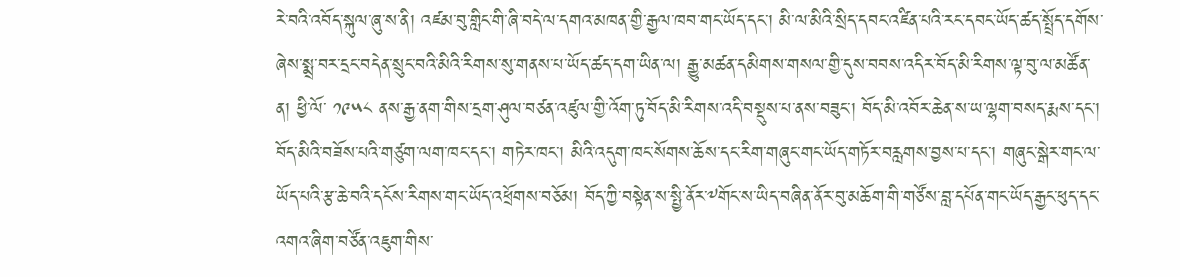རེ་བའི་འབོད་སྐུལ་ཞུ་ས་ནི། འཛམ་བུ་གླིང་གི་ཞི་བདེ་ལ་དགའ་མཁན་གྱི་རྒྱལ་ཁབ་གང་ཡོད་དང་། མི་ལ་མིའི་སྲིད་དབང་འཛིན་པའི་རང་དབང་ཡོད་ཚད་སྤྲོད་དགོས་ཞེས་སྨྲ་བར་དྲང་བདེན་སྲུང་བའི་མིའི་རིགས་སུ་གནས་པ་ཡོད་ཚད་དག་ཡིན་ལ། རྒྱུ་མཚན་དམིགས་གསལ་གྱི་དུས་བབས་འདིར་བོད་མི་རིགས་ལྟ་བུ་ལ་མཚོན་ན། ཕྱི་ལོ་ ༡༩༥༨ ནས་རྒྱ་ནག་གིས་དྲག་ཤུལ་བཙན་འཛུལ་གྱི་འོག་ཏུ་བོད་མི་རིགས་འདི་བསྡུས་པ་ནས་བཟུང་། བོད་མི་འབོར་ཆེན་ས་ཡ་ལྷག་བསད་རྨས་དང་། བོད་མིའི་བཟོས་པའི་གཙུག་ལག་ཁང་དང་། གཏེར་ཁང་། མིའི་འདུག་ཁང་སོགས་ཆོས་དང་རིག་གཞུང་གང་ཡོད་གཏོར་བརླགས་བྱས་པ་དང་། གཞུང་སྒེར་གང་ལ་ཡོད་པའི་རྩ་ཆེ་བའི་དངོས་རིགས་གང་ཡོད་འཕྲོགས་བཅོམ། བོད་ཀྱི་བསྟེན་ས་སྤྱི་ནོར་༸གོང་ས་ཡིད་བཞིན་ནོར་བུ་མཆོག་གི་གཙོས་བླ་དཔོན་གང་ཡོད་རྒྱང་ཕུད་དང་འགའ་ཞིག་བཙོན་འཇུག་གིས་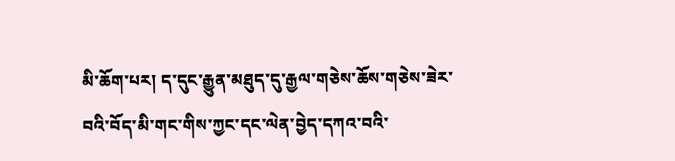མི་ཆོག་པར། ད་དུང་རྒྱུན་མཐུད་དུ་རྒྱལ་གཅེས་ཆོས་གཅེས་ཟེར་བའི་བོད་མི་གང་གིས་ཀྱང་དང་ལེན་བྱེད་དཀའ་བའི་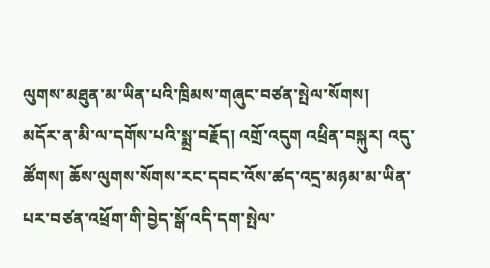ལུགས་མཐུན་མ་ཡིན་པའི་ཁྲིམས་གཞུང་བཙན་སྤེལ་སོགས།
མདོར་ན་མི་ལ་དགོས་པའི་སྨྲ་བརྗོད། འགྲོ་འདུག འཕྲིན་བསྐུར། འདུ་ཚོགས། ཆོས་ལུགས་སོགས་རང་དབང་འོས་ཚད་འདྲ་མཉམ་མ་ཡིན་པར་བཙན་འཕྲོག་གི་བྱེད་སྒོ་འདི་དག་སྤེལ་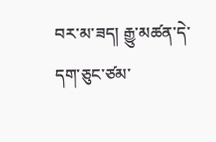བར་མ་ཟད། རྒྱུ་མཚན་དེ་དག་ཅུང་ཙམ་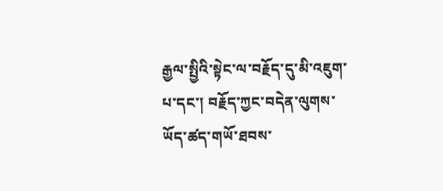རྒྱལ་སྤྱིའི་སྟེང་ལ་བརྗོད་དུ་མི་འཇུག་པ་དང་། བརྗོད་ཀྱང་བདེན་ལུགས་ཡོད་ཚད་གཡོ་ཐབས་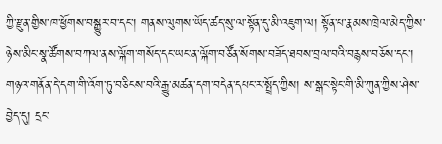ཀྱི་རྫུན་གྱིས་ཁ་ཕྱོགས་བསྒྱུར་བ་དང་། གནས་ལུགས་ཡོད་ཚད་སུ་ལ་སྟོན་དུ་མི་འཇུག་ལ། སྟོན་པ་རྣམས་ཁྲེལ་མེད་ཀྱིས་ཉེས་མིང་སྣ་ཚོགས་བཀལ་ནས་ལྐོག་གསོད་དང་ཡང་ན་ལྐོག་བཙོན་སོགས་བཟོད་ཐབས་བྲལ་བའི་བརྙས་བཅོས་དང་། གཉའ་གནོན་དེ་དག་གི་འོག་ཏུ་བཅིངས་བའི་རྒྱུ་མཚན་དག་བདེན་དཔང་ར་སྤྲོད་ཀྱིས། ས་སྒང་སྟེང་གི་མི་ཀུན་ཀྱིས་ཤེས་བྱེད་དུ། དྲང་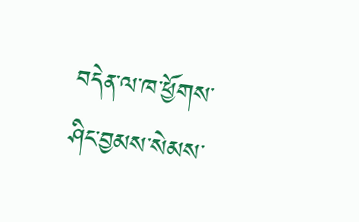བདེན་ལ་ཁ་ཕྱོགས་ཤིང་བྱམས་སེམས་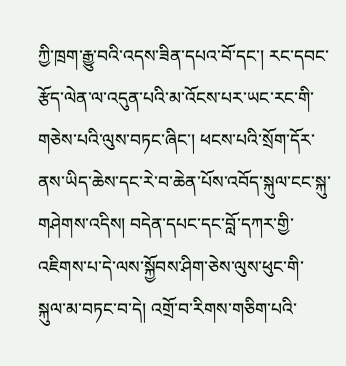ཀྱི་ཁྲག་རྒྱུ་བའི་འདས་ཟིན་དཔའ་བོ་དང་། རང་དབང་རྩོད་ལེན་ལ་འདུན་པའི་མ་འོངས་པར་ཡང་རང་གི་གཅེས་པའི་ལུས་བཏང་ཞིང་། ཕངས་པའི་སྲོག་དོར་ནས་ཡིད་ཆེས་དང་རེ་བ་ཆེན་པོས་འབོད་སྐུལ་ངང་སྐུ་གཤེགས་འདིས། བདེན་དཔང་དང་བློ་དཀར་གྱི་འཇིགས་པ་དེ་ལས་སྐྱོབས་ཤིག་ཅེས་ལུས་ཕུང་གི་སྐུལ་མ་བཏང་བ་དེ། འགྲོ་བ་རིགས་གཅིག་པའི་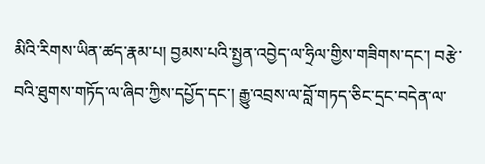མིའི་རིགས་ཡིན་ཚད་རྣམ་པ། བྱམས་པའི་སྤྱན་འབྱེད་ལ་ཧྲིལ་གྱིས་གཟིགས་དང་། བརྩེ་བའི་ཐུགས་གཏོད་ལ་ཞིབ་ཀྱིས་དཔྱོད་དང་། རྒྱུ་འབྲས་ལ་བློ་གཏད་ཅིང་དྲང་བདེན་ལ་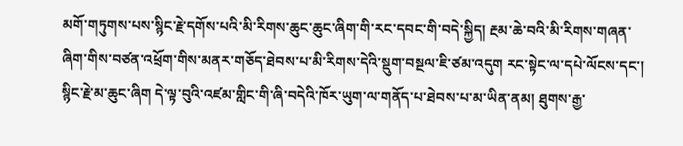མགོ་གཏུགས་པས་སྙིང་རྗེ་དགོས་པའི་མི་རིགས་ཆུང་ཆུང་ཞིག་གི་རང་དབང་གི་བདེ་སྐྱིད། རྔམ་ཆེ་བའི་མི་རིགས་གཞན་ཞིག་གིས་བཙན་འཕྲོག་གིས་མནར་གཅོད་ཐེབས་པ་མི་རིགས་དེའི་སྡུག་བསྔལ་ཇི་ཙམ་འདུག རང་སྟེང་ལ་དཔེ་ལོངས་དང་།
སྙིང་རྗེ་མ་ཆུང་ཞིག དེ་ལྟ་བུའི་འཛམ་གླིང་གི་ཞི་བདེའི་ཁོར་ཡུག་ལ་གནོད་པ་ཐེབས་པ་མ་ཡིན་ནམ། ཐུགས་རྒྱ་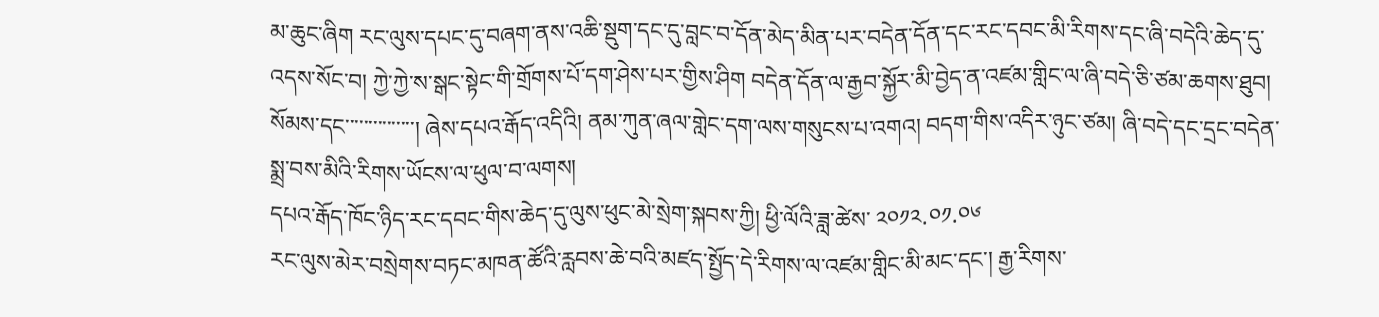མ་ཆུང་ཞིག རང་ལུས་དཔང་དུ་བཞག་ནས་འཆི་སྡུག་དང་དུ་བླང་བ་དོན་མེད་མིན་པར་བདེན་དོན་དང་རང་དབང་མི་རིགས་དང་ཞི་བདེའི་ཆེད་དུ་འདས་སོང་བ། ཀྱེ་ཀྱེ་ས་སྒང་སྟེང་གི་གྲོགས་པོ་དག་ཤེས་པར་གྱིས་ཤིག བདེན་དོན་ལ་རྒྱབ་སྐྱོར་མི་བྱེད་ན་འཛམ་གླིང་ལ་ཞི་བདེ་ཅི་ཙམ་ཆགས་ཐུབ། སོམས་དང་་་་་་་་་་་་་་་། ཞེས་དཔའ་རྒོད་འདིའི། ནམ་ཀུན་ཞལ་གླེང་དག་ལས་གསུངས་པ་འགའ། བདག་གིས་འདིར་ཉུང་ཙམ། ཞི་བདེ་དང་དྲང་བདེན་སྨྲ་བས་མིའི་རིགས་ཡོངས་ལ་ཕུལ་བ་ལགས།
དཔའ་རྒོད་ཁོང་ཉིད་རང་དབང་གིས་ཆེད་དུ་ལུས་ཕུང་མེ་སྲེག་སྐབས་ཀྱི། ཕྱི་ལོའི་ཟླ་ཚེས་ ༢༠༡༢.༠༡.༠༦
རང་ལུས་མེར་བསྲེགས་བཏང་མཁན་ཚོའི་རླབས་ཆེ་བའི་མཛད་སྤྱོད་དེ་རིགས་ལ་འཛམ་གླིང་མི་མང་དང་། རྒྱ་རིགས་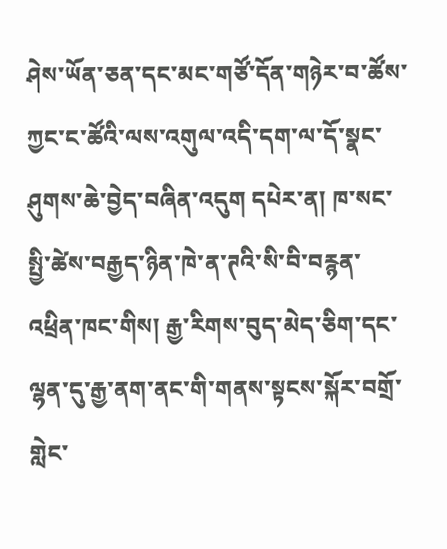ཤེས་ཡོན་ཅན་དང་མང་གཙོ་དོན་གཉེར་བ་ཚོས་ཀྱང་ང་ཚོའི་ལས་འགུལ་འདི་དག་ལ་དོ་སྣང་ཤུགས་ཆེ་བྱེད་བཞིན་འདུག དཔེར་ན། ཁ་སང་སྤྱི་ཚེས་བརྒྱད་ཉིན་ཁེ་ན་ཊའི་སི་བི་བརྙན་འཕྲིན་ཁང་གིས། རྒྱ་རིགས་བུད་མེད་ཅིག་དང་ལྷན་དུ་རྒྱ་ནག་ནང་གི་གནས་སྟངས་སྐོར་བགྲོ་གླེང་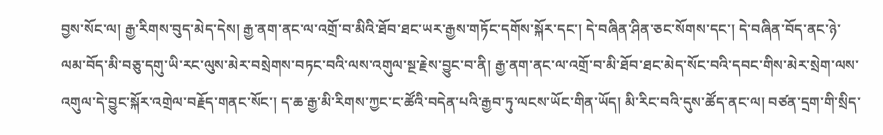བྱས་སོང་ལ། རྒྱ་རིགས་བུད་མེད་དེས། རྒྱ་ནག་ནང་ལ་འགྲོ་བ་མིའི་ཐོབ་ཐང་ཡར་རྒྱས་གཏོང་དགོས་སྐོར་དང་། དེ་བཞིན་ཤིན་ཅང་སོགས་དང་། དེ་བཞིན་བོད་ནང་ཉེ་ལམ་བོད་མི་བཅུ་དགུ་ཡི་རང་ལུས་མེར་བསྲེགས་བཏང་བའི་ལས་འགུལ་སྔ་རྗེས་བྱུང་བ་ནི། རྒྱ་ནག་ནང་ལ་འགྲོ་བ་མི་ཐོབ་ཐང་མེད་སོང་བའི་དབང་གིས་མེར་སྲེག་ལས་འགུལ་དེ་བྱུང་སྐོར་འགྲེལ་བརྗོད་གནང་སོང་། ད་ཆ་རྒྱ་མི་རིགས་ཀྱང་ང་ཚོའི་བདེན་པའི་རྒྱབ་ཏུ་ལངས་ཡོང་གིན་ཡོད། མི་རིང་བའི་དུས་ཚོད་ནང་ལ། བཙན་དྲག་གི་སྲིད་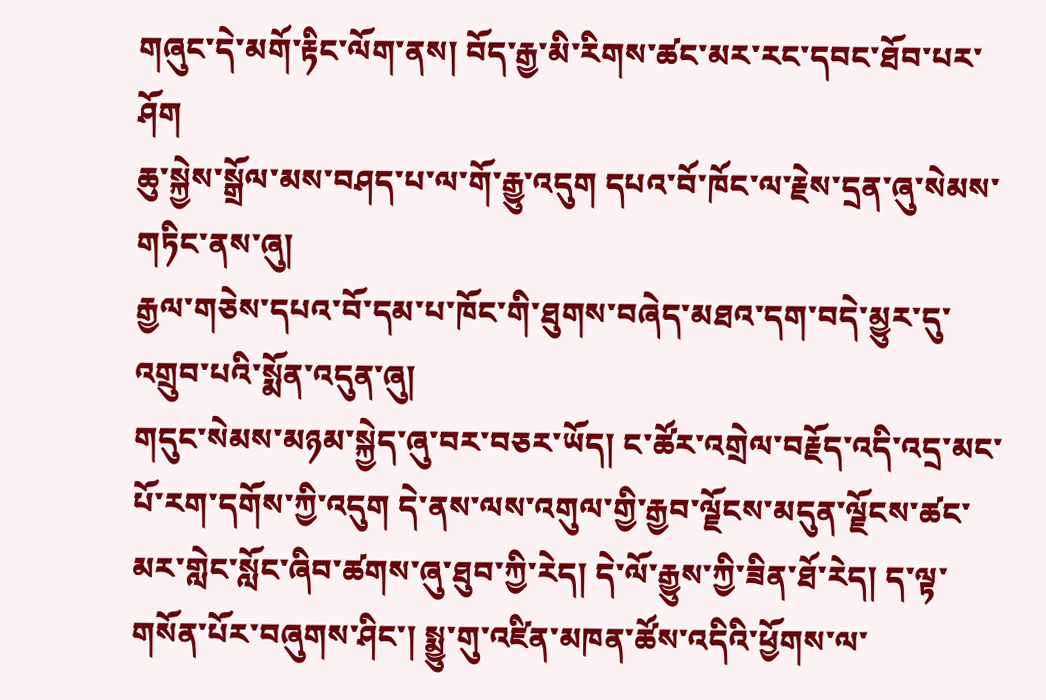གཞུང་དེ་མགོ་རྟིང་ལོག་ནས། བོད་རྒྱ་མི་རིགས་ཚང་མར་རང་དབང་ཐོབ་པར་ཤོག
ཆུ་སྐྱེས་སྒྲོལ་མས་བཤད་པ་ལ་གོ་རྒྱུ་འདུག དཔའ་བོ་ཁོང་ལ་རྗེས་དྲན་ཞུ་སེམས་གཏིང་ནས་ཞུ།
རྒྱལ་གཅེས་དཔའ་བོ་དམ་པ་ཁོང་གི་ཐུགས་བཞེད་མཐའ་དག་བདེ་མྱུར་དུ་འགྲུབ་པའི་སྨོན་འདུན་ཞུ།
གདུང་སེམས་མཉམ་སྐྱེད་ཞུ་བར་བཅར་ཡོད། ང་ཚོར་འགྲེལ་བརྗོད་འདི་འདྲ་མང་པོ་རག་དགོས་ཀྱི་འདུག དེ་ནས་ལས་འགུལ་གྱི་རྒྱབ་ལྗོངས་མདུན་ལྗོངས་ཚང་མར་གླེང་སློང་ཞིབ་ཚགས་ཞུ་ཐུབ་ཀྱི་རེད། དེ་ལོ་རྒྱུས་ཀྱི་ཟིན་ཐོ་རེད། ད་ལྟ་གསོན་པོར་བཞུགས་ཤིང་། སྨྱུ་གུ་འཛིན་མཁན་ཚོས་འདིའི་ཕྱོགས་ལ་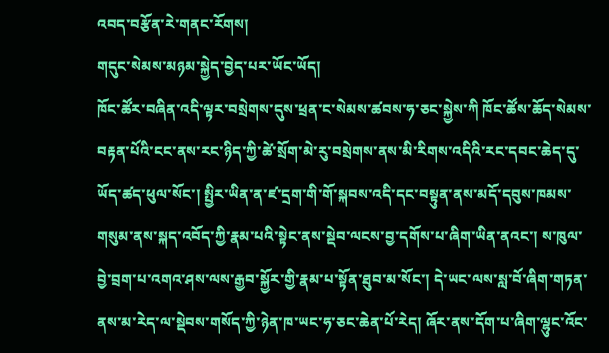འབད་བརྩོན་རེ་གནང་རོགས།
གདུང་སེམས་མཉམ་སྐྱེད་བྱེད་པར་ཡོང་ཡོད།
ཁོང་ཚོར་བཞིན་འདི་ལྟར་བསྲེགས་དུས་ཕྲན་ང་སེམས་ཚབས་ཧ་ཅང་སྐྱེས་ཀི ཁོང་ཚོས་ཆོད་སེམས་བརྟན་པོའི་ངང་ནས་རང་ཉིད་ཀྱི་ཚེ་སྲོག་མེ་རུ་བསྲེགས་ནས་མི་རིགས་འདིའི་རང་དབང་ཆེད་དུ་ཡོད་ཚད་ཕུལ་སོང་། སྤྱིར་ཡིན་ན་ཛ་དྲག་གི་གོ་སྐབས་འདི་དང་བསྟུན་ནས་མདོ་དབུས་ཁམས་གསུམ་ནས་སྐད་འབོད་ཀྱི་རྣམ་པའི་སྟེང་ནས་སྡེབ་ལངས་བྱ་དགོས་པ་ཞིག་ཡིན་ནའང་། ས་ཁུལ་བྱེ་བྲག་པ་འགའ་ཤས་ལས་རྒྱབ་སྐྱོར་གྱི་རྣམ་པ་སྟོན་ཐུབ་མ་སོང་། དེ་ཡང་ལས་སླ་བོ་ཞིག་གཏན་ནས་མ་རེད་ལ་སྡེབས་གསོད་ཀྱི་ཉེན་ཁ་ཡང་ཧ་ཅང་ཆེན་པོ་རེད། ཞོར་ནས་དོག་པ་ཞིག་ལྷུང་འོང་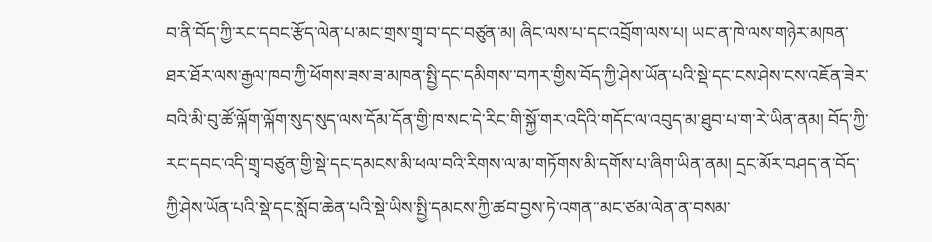བ་ནི་བོད་ཀྱི་རང་དབང་རྩོད་ལེན་པ་མང་གྲས་གྲྭ་བ་དང་བཙུན་མ། ཞིང་ལས་པ་དང་འབྲོག་ལས་པ། ཡང་ན་ཁེ་ལས་གཉེར་མཁན་ཐར་ཐོར་ལས་རྒྱལ་ཁབ་ཀྱི་ཕོགས་ཟས་ཟ་མཁན་སྤྱི་དང་དམིགས་་བཀར་གྱིས་བོད་ཀྱི་ཤེས་ཡོན་པའི་སྡེ་དང་ངས་ཤེས་ངས་འཇོན་ཟེར་བའི་མི་བུ་ཚོ་ལྐོག་ལྐོག་སུད་སུད་ལས་དོམ་དོན་གྱི་ཁ་སང་དེ་རིང་གི་སྐྱོ་གར་འདིའི་གདོང་ལ་འབུད་མ་ཐུབ་པ་ག་རེ་ཡིན་ནམ། བོད་ཀྱི་རང་དབང་འདི་གྲྭ་བཙུན་གྱི་སྡེ་དང་དམངས་མི་ཕལ་བའི་རིགས་ལ་མ་གཏོགས་མི་དགོས་པ་ཞིག་ཡིན་ནམ། དྲང་མོར་བཤད་ན་བོད་ཀྱི་ཤེས་ཡོན་པའི་སྡེ་དང་སློབ་ཆེན་པའི་སྡེ་ཡིས་སྤྱི་དམངས་ཀྱི་ཚབ་བྱས་ཏེ་འགན་་མང་ཙམ་ལེན་ན་བསམ་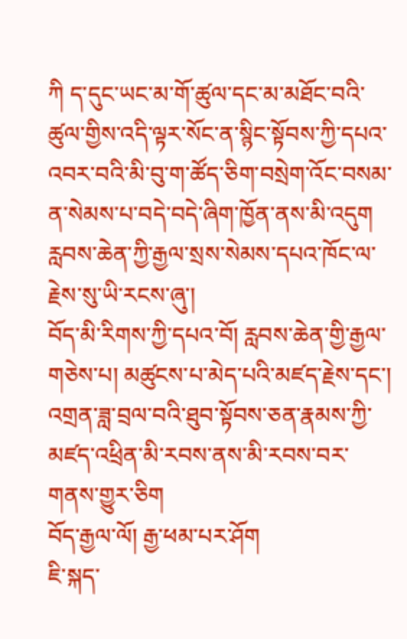ཀི ད་དུང་ཡང་མ་གོ་ཚུལ་དང་མ་མཐོང་བའི་ཚུལ་གྱིས་འདི་ལྟར་སོང་ན་སྙིང་སྟོབས་ཀྱི་དཔའ་འབར་བའི་མི་བུ་ག་ཚོད་ཅིག་བསྲེག་འོང་བསམ་ན་སེམས་པ་བདེ་བདེ་ཞིག་ཁྱོན་ནས་མི་འདུག
རླབས་ཆེན་ཀྱི་རྒྱལ་སྲས་སེམས་དཔའ་ཁོང་ལ་རྗེས་སུ་ཡི་རངས་ཞུ་།
བོད་མི་རིགས་ཀྱི་དཔའ་བོ། རླབས་ཆེན་གྱི་རྒྱལ་གཅེས་པ། མཚུངས་པ་མེད་པའི་མཛད་རྗེས་དང་། འགྲན་ཟླ་བྲལ་བའི་ཐུབ་སྟོབས་ཅན་རྣམས་ཀྱི་མཛད་འཕྲིན་མི་རབས་ནས་མི་རབས་བར་གནས་གྱུར་ཅིག
བོད་རྒྱལ་ལོ། རྒྱ་ཕམ་པར་ཤོག
ཇི་སྐད་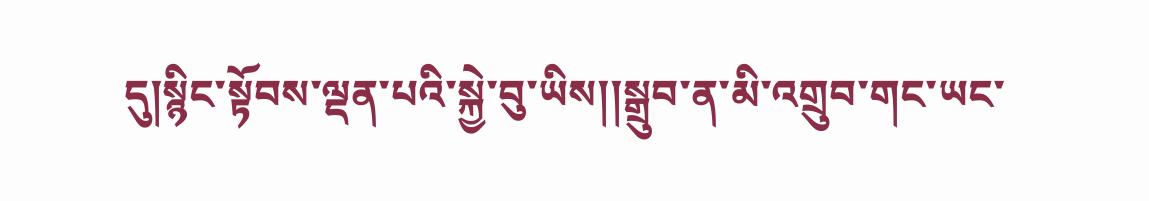དུ།སྙིང་སྟོབས་ལྡན་པའི་སྐྱེ་བུ་ཡིས།།སྒྲུབ་ན་མི་འགྲུབ་གང་ཡང་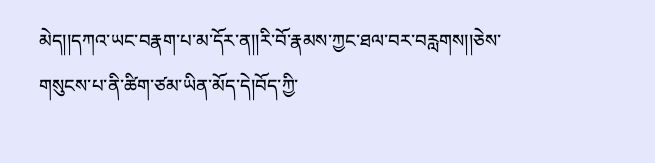མེད།།དཀའ་ཡང་བརྣག་པ་མ་དོར་ན།།རི་བོ་རྣམས་ཀྱང་ཐལ་བར་བརླགས།།ཅེས་གསུངས་པ་ནི་ཚིག་ཙམ་ཡིན་མོད་དེ།བོད་ཀྱི་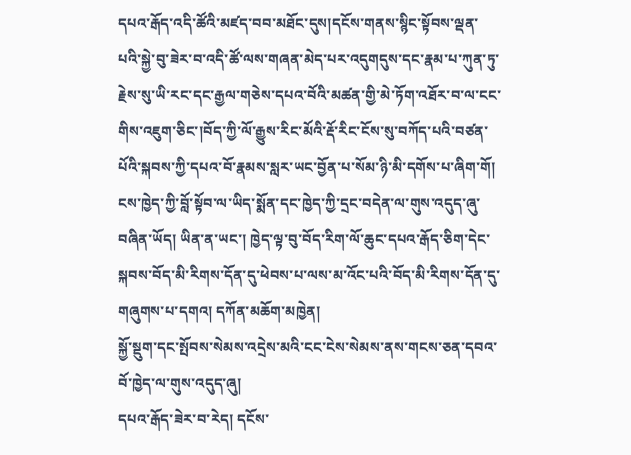དཔའ་རྒོད་འདི་ཚོའི་མཛད་བབ་མཐོང་དུས།དངོས་གནས་སྙིང་སྟོབས་ལྡན་པའི་སྐྱེ་བུ་ཟེར་བ་འདི་ཚོ་ལས་གཞན་མེད་པར་འདུགདུས་དང་རྣམ་པ་ཀུན་ཏུ་རྗེས་སུ་ཡི་རང་དང་རྒྱལ་གཅེས་དཔའ་བོའི་མཚན་གྱི་མེ་ཏོག་འཐོར་བ་ལ་ངང་གིས་འཇུག་ཅིང་།བོད་ཀྱི་ལོ་རྒྱུས་རིང་མོའི་རྡོ་རིང་ངོས་སུ་བཀོད་པའི་བཙན་པོའི་སྐབས་ཀྱི་དཔའ་བོ་རྣམས་སླར་ཡང་བྱོན་པ་སོམ་ཉི་མི་དགོས་པ་ཞིག་གོ།
ངས་ཁྱེད་ཀྱི་བློ་སྟོབ་ལ་ཡིད་སྨོན་དང་ཁྱེད་ཀྱི་དྲང་བདེན་ལ་གུས་འདུད་ཞུ་བཞིན་ཡོད། ཡིན་ན་ཡང་། ཁྱེད་ལྟ་བུ་བོད་རིག་ལོ་ཆུང་དཔའ་རྒོད་ཅིག་དེང་སྐབས་བོད་མི་རིགས་དོན་དུ་ཕེབས་པ་ལས་མ་འོང་པའི་བོད་མི་རིགས་དོན་དུ་གཞུགས་པ་དགའ། དཀོན་མཆོག་མཁྱེན།
སྐྱོ་སྡུག་དང་སྤོབས་སེམས་འདྲེས་མའི་ངང་ངེས་སེམས་ནས་གངས་ཅན་དབའ་བོ་ཁྱེད་ལ་གུས་འདུད་ཞུ།
དཔའ་རྒོད་ཟེར་བ་རེད། དངོས་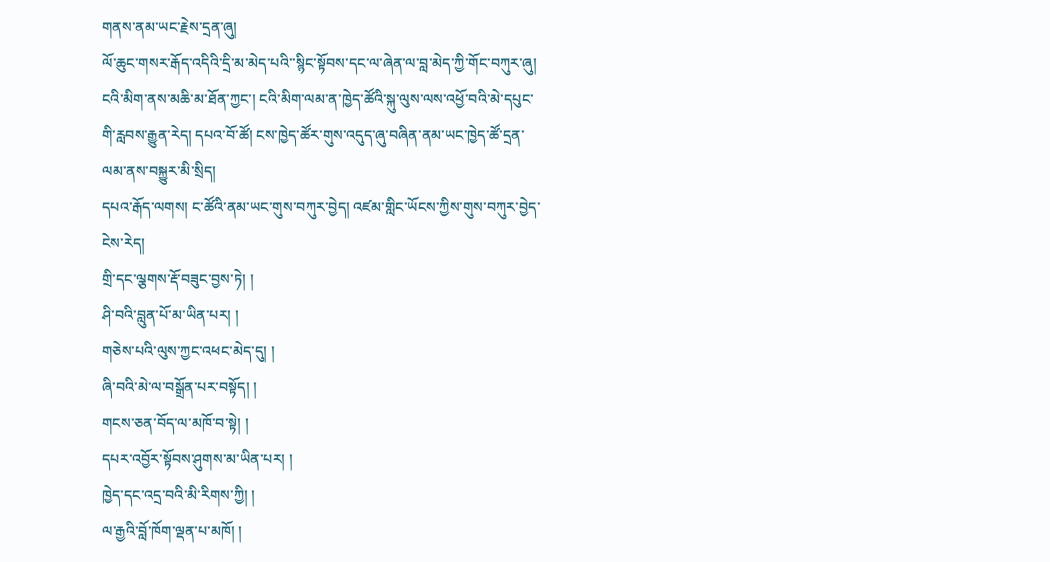གནས་ནམ་ཡང་རྗེས་དྲན་ཞུ།
ལོ་ཆུང་གསར་རྒོད་འདིའི་དྲི་མ་མེད་པའི་་སྙིང་སྟོབས་དང་ལ་ཞེན་ལ་བླ་མེད་ཀྱི་གོང་བཀུར་ཞུ།
ངའི་མིག་ནས་མཆི་མ་ཐོན་ཀྱང་། ངའི་མིག་ལམ་ན་ཁྱེད་ཚོའི་སྐུ་ལུས་ལས་འཕྱོ་བའི་མེ་དཔུང་གི་རླབས་རྒྱུན་རེད། དཔའ་བོ་ཚོ། ངས་ཁྱེད་ཚོར་གུས་འདུད་ཞུ་བཞིན་ནམ་ཡང་ཁྱེད་ཚོ་དྲན་ལམ་ནས་བསྐྱུར་མི་སྲིད།
དཔའ་རྒོད་ལགས། ང་ཚོའི་ནམ་ཡང་གུས་བཀུར་བྱེད། འཛམ་གླིང་ཡོངས་ཀྱིས་གུས་བཀུར་བྱེད་ངེས་རེད།
གྲི་དང་ལྕགས་རྡོ་བཟུང་བྱས་ཏེ། །
ཤི་བའི་བླུན་པོ་མ་ཡིན་པར། །
གཅེས་པའི་ལུས་ཀྱང་འཕང་མེད་དུ། །
ཞི་བའི་མེ་ལ་བསྒྲོན་པར་བསྟོད། །
གངས་ཅན་བོད་ལ་མཁོ་བ་སྟེ། །
དཔར་འབྱོར་སྟོབས་ཤུགས་མ་ཡིན་པར། །
ཁྱེད་དང་འདྲ་བའི་མི་རིགས་ཀྱི། །
ལ་རྒྱའི་བློ་ཁོག་ལྡན་པ་མཁོ། །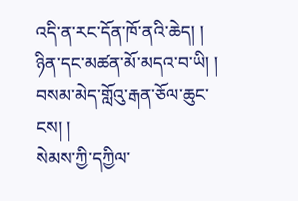འདི་ན་རང་དོན་ཁོ་ནའི་ཆེད། །
ཉིན་དང་མཚན་མོ་མདའ་བ་ཡི། །
བསམ་མེད་གློའུ་རྒན་ཅོལ་ཆུང་ངས། །
སེམས་ཀྱི་དཀྱིལ་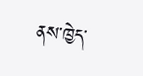ནས་ཁྱེད་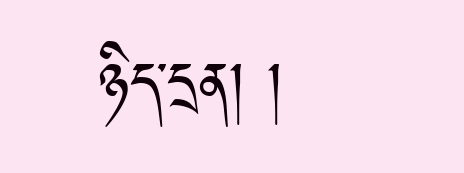ཉིད་དྲན། །